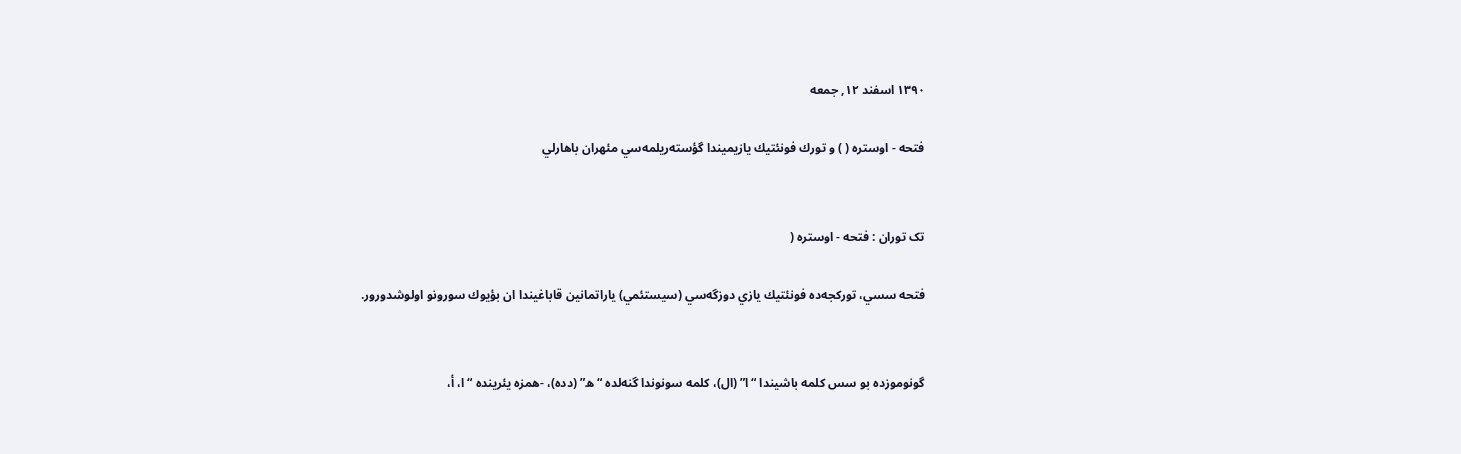۱۳۹۰ اسفند ۱۲, جمعه

فتحه - اوستره ( ) و تورك فونئتيك يازيميندا گؤسته‌ريلمه‌سي مئهران باهارلي


تک توران : فتحه - اوستره (

فتحه سسي، توركجه‌ده فونئتيك يازي دوزگه‌سي (سيستئمي) ياراتمانين قاباغيندا ان بؤيوك سورونو اولوشدورور.


گونوموزده بو سس كلمه باشيندا “ا” (ال)، كلمه سونوندا گنه‌لده “ه” (دده)، -همزه يئرينده “ا، أ،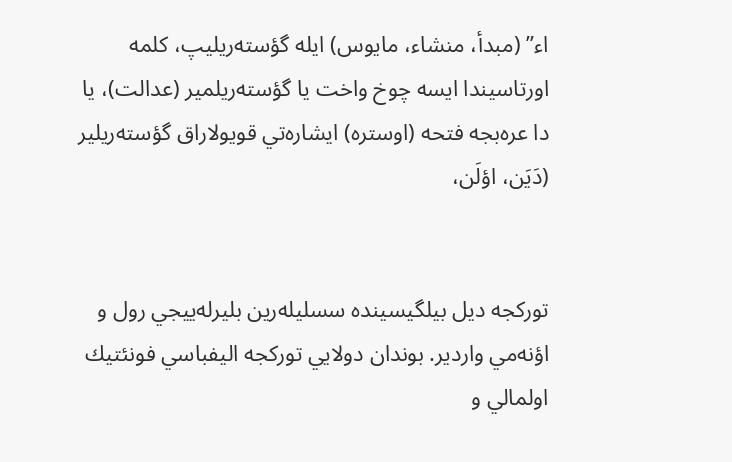اء” (مبدأ، منشاء، مايوس) ايله گؤسته‌ريليپ، كلمه اورتاسيندا ايسه چوخ واخت يا گؤسته‌ريلمير (عدالت)، يا دا عره‌بجه فتحه (اوستره) ايشاره‌تي قويولاراق گؤسته‌ريلير (دَيَن، اؤلَن،


توركجه ديل بيلگيسينده سسليله‌رين بليرله‌ييجي رول و اؤنه‌مي واردير. بوندان دولايي توركجه اليفباسي فونئتيك اولمالي و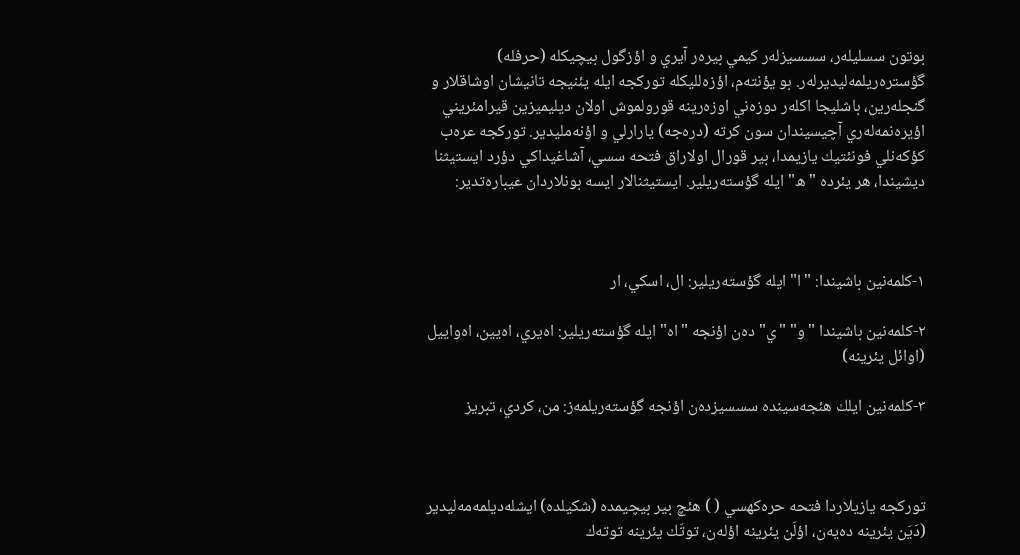بوتون سسليله‌ر، سسسيزله‌ر كيمي بيره‌ر آيري و اؤزگول بيچيكله (حرفله) گؤستره‌ريلمه‌ليديرله‌ر. بو يؤنته‌م، اؤزه‌لليكله توركجه ايله يئنيجه تانيشان اوشاقلار و گنجله‌رين، باشليجا اكله‌ر دوزه‌ني اوزه‌رينه قورولموش اولان ديليميزين قيرامئريني اؤيره‌نمه‌له‌ري آچيسيندان سون كرته (دره‌جه) يارارلي و اؤنه‌مليدير. توركجه عره‌ب كؤكه‌نلي فونئتيك يازيمدا، بير قورال اولاراق فتحه سسي، آشاغيداكي دؤرد ايستيثنا ديشيندا، هر يئرده "ه" ايله گؤسته‌ريلير. ايستيثنالار ايسه بونلاردان عيباره‌تدير:



١-كلمه‌نين باشيندا: "ا" ايله گؤسته‌ريلير: ال، اسكي، ار

٢-كلمه‌نين باشيندا "و" "ي"ده‌ن اؤنجه "اه" ايله گؤسته‌ريلير: اه‌يري، اه‌يين، اه‌واييل (اوائل يئرينه)

٣-كلمه‌نين ايلك هئجه‌سينده سسسيزده‌ن اؤنجه گؤسته‌ريلمه‌ز: من، كردي، تبريز



توركجه يازيلاردا فتحه حره‌كهسي ( ) هئچ بير بيچيمده (شكيلده) ايشله‌ديلمه‌مه‌ليدير (دَيَن يئرينه ده‌يه‌ن، اؤلَن يئرينه اؤله‌ن، توتَك يئرينه توته‌ك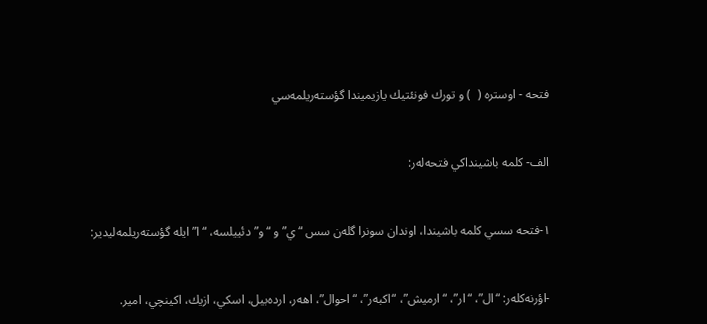فتحه - اوستره (  ) و تورك فونئتيك يازيميندا گؤسته‌ريلمه‌سي



الف- كلمه باشينداكي فتحه‌له‌ر:



١-فتحه سسي كلمه باشيندا، اوندان سونرا گله‌ن سس “ي” و “و” دئييلسه، “ا” ايله گؤسته‌ريلمه‌ليدير:



-اؤرنه‌كله‌ر: “ال”، “ار”، “ارميش”، “اكبه‌ر”، “احوال”، اهه‌ر، ارده‌بيل، اسكي، ازيك، اكينچي، امير.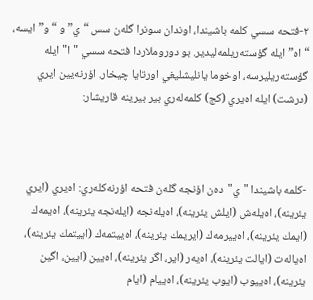٢-فتحه سسي كلمه باشيندا، اوندان سونرا گله‌ن سس “ي” و “و” ايسه، “اه” ايله گؤسته‌ريلمه‌ليدير. بو دوروملاردا فتحه سسي "ا" ايله گؤسته‌ر‌يليرسه، اوخوما يانليشليغي اورتايا چيخار. اؤرنه‌يين ايري (درشت) ايله اه‌يري (كج) كلمه‌له‌ري بير بيرينه قاريشار:



-كلمه باشيندا "ي"ده‌ن اؤنجه گله‌ن فتحه اؤرنه‌كله‌ري: اه‌يري (ايري يئرينه)، اه‌يله‌ش (ايلش يئرينه)، اه‌يله‌نجه (ايله‌نجه يئرينه)، اه‌يمه‌ك (ايمك يئرينه)، اه‌ييرمه‌ك (ايريمك يئرينه)، اه‌ييتمه‌ك (اييتمك يئرينه)، اه‌ياله‌ت (ايالت يئرينه)، اه‌يه‌ر (اير، اگر يئرينه)، اه‌يين (ايين، اگين يئرينه)، اه‌ييوب (ايوب يئرينه)، اه‌ييام (ايام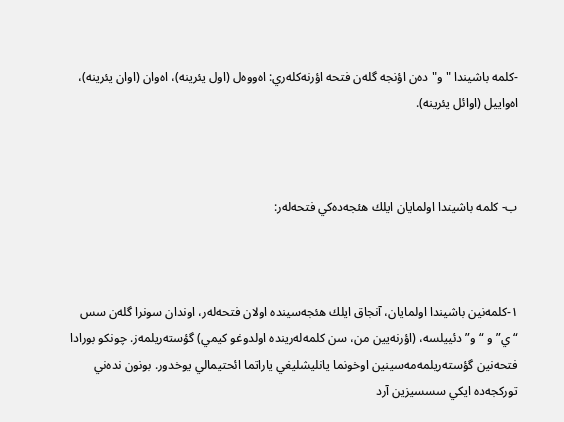-كلمه باشيندا "و"ده‌ن اؤنجه گله‌ن فتحه اؤرنه‌كله‌ري: اه‌ووه‌ل (اول يئرينه)، اه‌وان (اوان يئرينه)، اه‌واييل (اوائل يئرينه).



ب- كلمه‌ باشيندا اولمايان ايلك هئجه‌ده‌كي فتحه‌له‌ر:



١-كلمه‌نين باشيندا اولمايان، آنجاق ايلك هئجه‌سينده اولان فتحه‌له‌ر، اوندان سونرا گله‌ن سس “ي” و “و” دئييلسه، (اؤرنه‌يين من، سن كلمه‌له‌رينده اولدوغو كيمي) گؤسته‌ريلمه‌ز. چونكو بورادا فتحه‌نين گؤسته‌ريلمه‌مه‌سينين اوخونما يانليشليغي ياراتما ائحتيمالي يوخدور. بونون نده‌ني توركجه‌ده ايكي سسسيزين آرد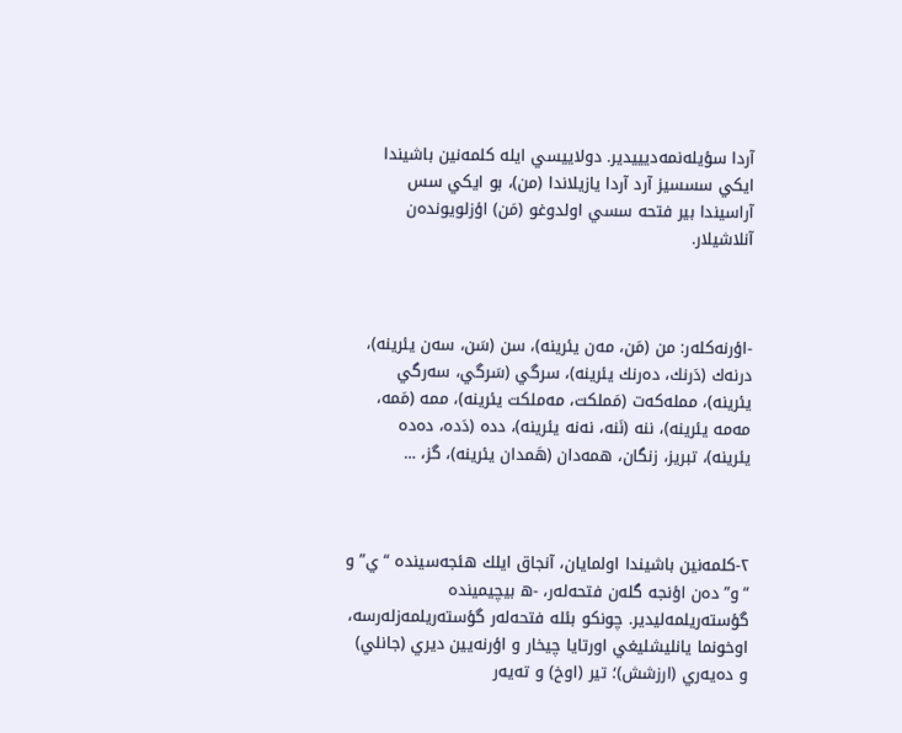آردا سؤيله‌نمه‌ديييدير. دولاييسي ايله كلمه‌نين باشيندا ايكي سسسيز آرد آردا يازيلاندا (من)، بو ايكي سس آراسيندا بير فتحه سسي اولدوغو (مَن) اؤزلويونده‌ن آنلاشيلار.



-اؤرنه‌كله‌ر: من (مَن، مه‌ن يئرينه)، سن (سَن، سه‌ن يئرينه)، درنه‌ك (دَرنك، ده‌رنك يئرينه)، سرگي (سَرگي، سه‌رگي يئرينه)، ممله‌كه‌ت (مَملكت، مه‌ملكت يئرينه)، ممه (مَمه، مه‌مه يئرينه)، ننه (نَنه، نه‌نه يئرينه)، دده (دَده، ده‌ده يئرينه)، تبريز، زنگان، همه‌دان (هَمدان يئرينه)، گز، ...



٢-كلمه‌نين باشيندا اولمايان، آنجاق ايلك هئجه‌سينده “ي” و “و” ده‌ن اؤنجه گله‌ن فتحه‌له‌ر، -ه بيچيمينده گؤسته‌ريلمه‌ليدير. چونكو بئله فتحه‌له‌ر گؤسته‌ريلمه‌زله‌رسه، اوخونما يانليشليغي اورتايا چيخار و اؤرنه‌يين ديري (جانلي) و ده‌يه‌ري (ارزشش)؛ تير (اوخ) و ته‌يه‌ر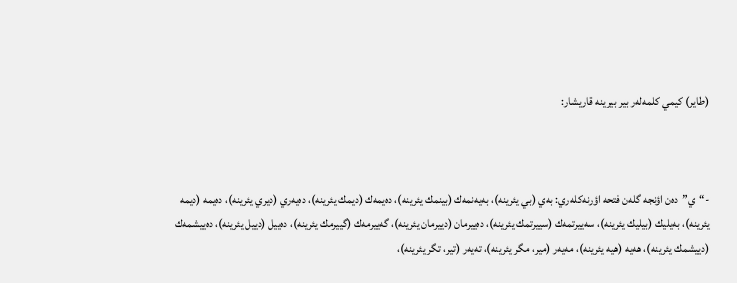(طاير) كيمي كلمه‌له‌ر بير بيرينه قاريشار:



-“ي”ده‌ن اؤنجه گله‌ن فتحه اؤرنه‌كله‌ري: به‌ي (بي يئرينه)، به‌يه‌نمه‌ك (بينمك يئرينه)، ده‌يمه‌ك (ديمك يئرينه)، ده‌يه‌ري (ديري يئرينه)، ده‌يمه (ديمه يئرينه)، به‌يليك (بيليك يئرينه)، سه‌ييرتمه‌ك (سييرتمك يئرينه)، ده‌ييرمان (دييرمان يئرينه)، گه‌ييرمه‌ك (گييرمك يئرينه)، ده‌ييل (دييل يئرينه)، ده‌ييشمه‌ك (دييشمك يئرينه)، هه‌يه (هيه يئرينه)، مه‌يه‌ر (مير، مگر يئرينه)، ته‌يه‌ر (تير، تگر يئرينه)،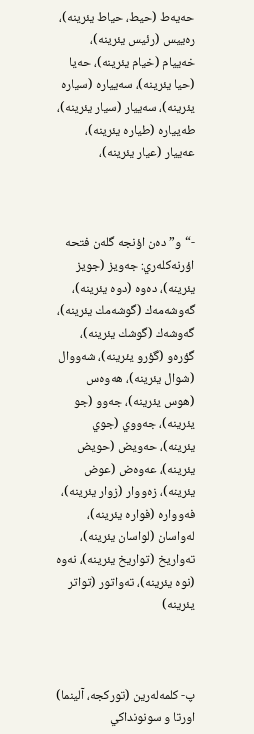حه‌يه‌ط (حيط، حياط يئرينه)، ره‌ييس (رئيس يئرينه)، خه‌ييام (خيام يئرينه)، حه‌يا (حيا يئرينه)، سه‌يياره (سياره يئرينه)، سه‌ييار (سيار يئرينه)، طه‌يياره (طياره يئرينه)، عه‌ييار (عيار يئرينه)،



-“و”ده‌ن اؤنجه گله‌ن فتحه اؤرنه‌كله‌ري: جه‌ويز (جويز يئرينه)، ده‌وه (دوه يئرينه)، گه‌وشه‌مه‌ك (گوشه‌مك يئرينه)، گه‌وشه‌ك (گوشك يئرينه)، گؤره‌و (گؤرو يئرينه)، شه‌ووال (شوال يئرينه)، هه‌وه‌س (هوس يئرينه)، جه‌وو (جو يئرينه)، جه‌ووي (جوي يئرينه)، حه‌ويض (حويض يئرينه)، عه‌وه‌ض (عوض يئرينه)، زه‌ووار (زوار يئرينه)، فه‌وواره (فواره يئرينه)، له‌واسان (لواسان يئرينه)، ته‌واريخ (تواريخ يئرينه)، نه‌وه (نوه يئرينه)، ته‌واتور (تواتر يئرينه)



پ- كلمه‌له‌رين (توركجه، آلينما) اورتا و سونونداكي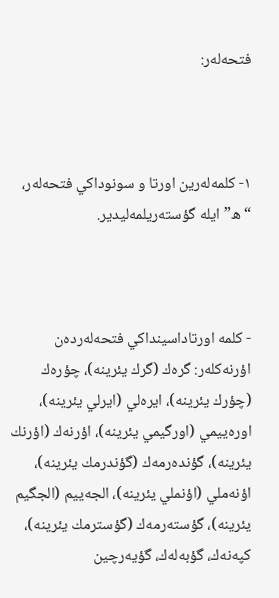فتحه‌له‌ر:



١- كلمه‌له‌رين اورتا و سونوداكي فتحه‌له‌ر، “ه” ايله گؤسته‌ريلمه‌ليدير.



- كلمه اورتاداسينداكي فتحه‌له‌رده‌ن اؤرنه‌كله‌ر: گره‌ك (گرك يئرينه)، چؤره‌ك (چؤرك يئرينه)، ايره‌لي (ايرلي يئرينه)، اوره‌ييمي (اورگيمي يئرينه)، اؤرنه‌ك (اؤرنك يئرينه)، گؤنده‌رمه‌ك (گؤندرمك يئرينه)، اؤنه‌ملي (اؤنملي يئرينه)، الجه‌ييم (الجگيم يئرينه)، گؤسته‌رمه‌ك (گؤسترمك يئرينه)، كپه‌نه‌ك، گؤبه‌له‌ك، گؤيه‌رچين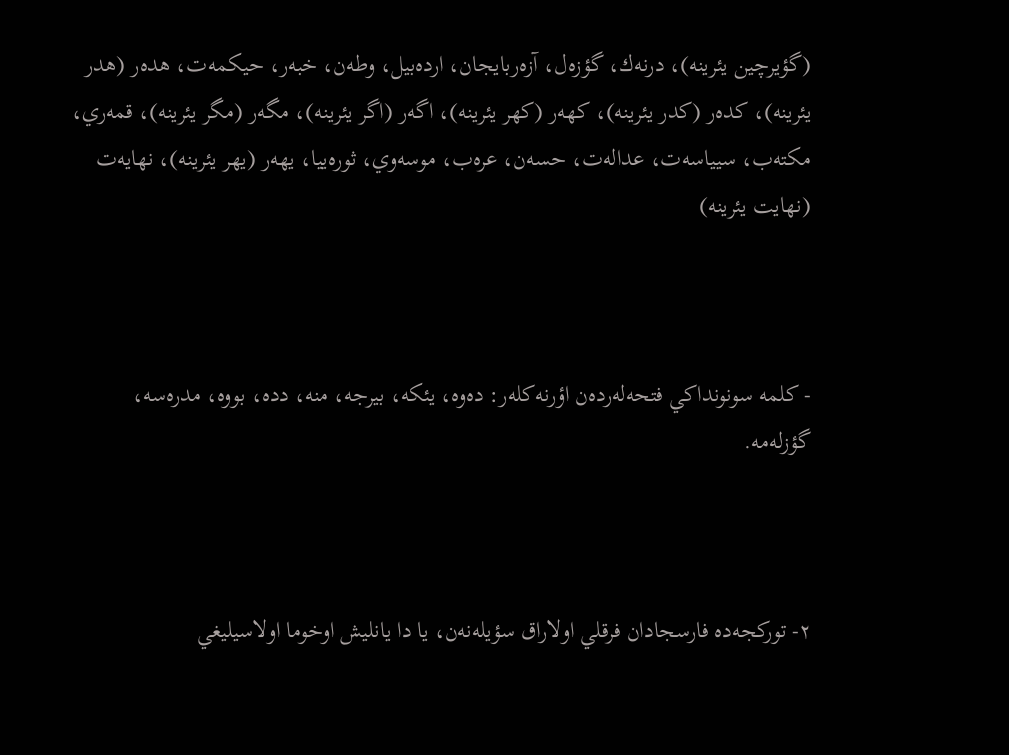(گؤيرچين يئرينه)، درنه‌ك، گؤزه‌ل، آزه‌ربايجان، ارده‌بيل، وطه‌ن، خبه‌ر، حيكمه‌ت، هده‌ر (هدر يئرينه)، كده‌ر (كدر يئرينه)، كهه‌ر (كهر يئرينه)، اگه‌ر (اگر يئرينه)، مگه‌ر (مگر يئرينه)، قمه‌ري، مكته‌ب، سيياسه‌ت، عداله‌ت، حسه‌ن، عره‌ب، موسه‌وي، ثوره‌ييا، يهه‌ر (يهر يئرينه)، نهايه‌ت (نهايت يئرينه)



- كلمه‌ سونونداكي فتحه‌له‌رده‌ن اؤرنه‌كله‌ر: ده‌وه، يئكه، بيرجه، منه، دده، بووه، مدره‌سه، گؤزله‌مه.



٢- توركجه‌ده فارسجادان فرقلي اولاراق سؤيله‌نه‌ن، يا دا يانليش اوخوما اولاسيليغي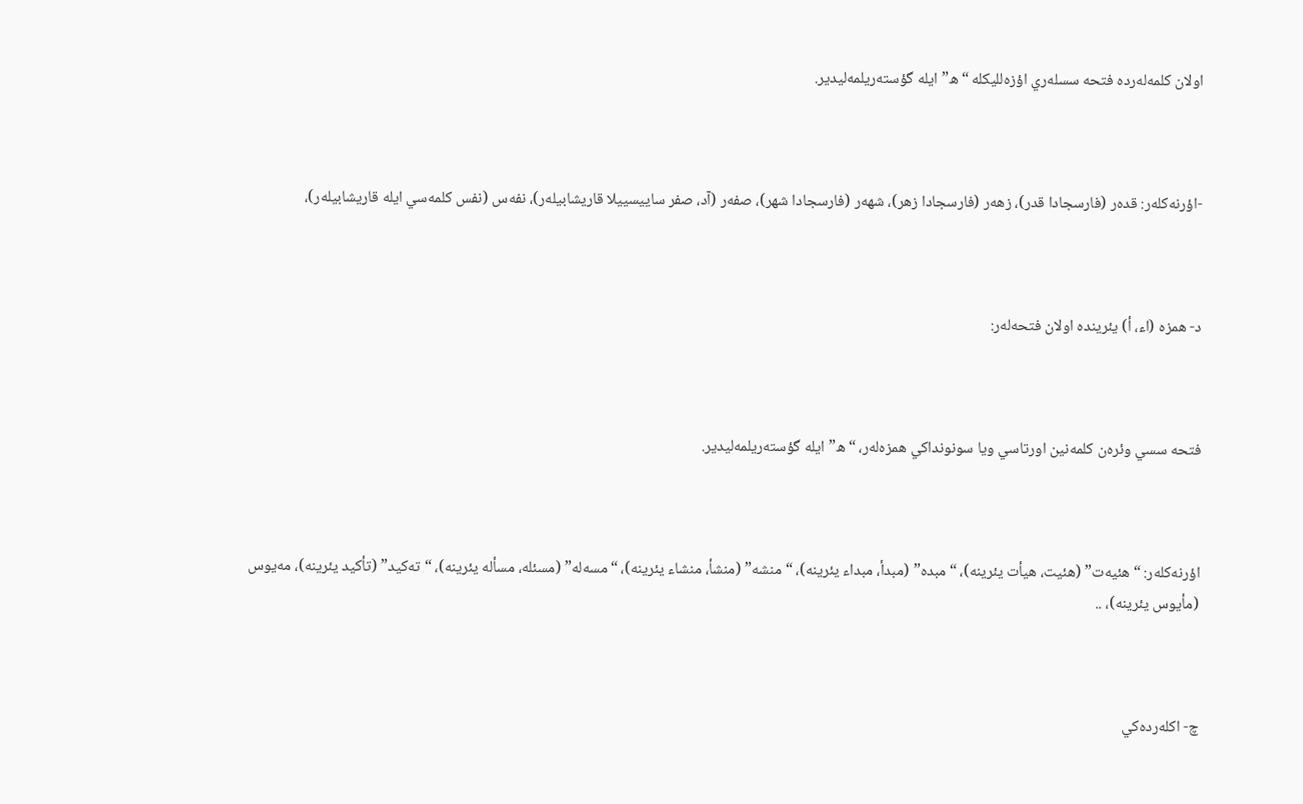اولان كلمه‌له‌رده فتحه سسله‌ري اؤزه‌لليكله “ه” ايله گؤسته‌ريلمه‌ليدير.



-اؤرنه‌كله‌ر: قده‌ر (فارسجادا قدر)، زهه‌ر (فارسجادا زهر)، شهه‌ر (فارسجادا شهر)، صفه‌ر (آد، صفر ساييسييلا قاريشابيله‌ر)، نفه‌س (نفس كلمه‌سي ايله قاريشابيله‌ر)،



د- همزه (اء، أ) يئرينده اولان فتحه‌له‌ر:



فتحه سسي وئره‌ن كلمه‌نين اورتاسي ويا سونونداكي همزه‌له‌ر، “ه” ايله گؤسته‌ريلمه‌ليدير.



اؤرنه‌كله‌ر: “هئيه‌ت” (هئيت، هيأت يئرينه)، “مبده” (مبدأ، مبداء يئرينه)، “منشه” (منشأ، منشاء يئرينه)، “مسه‌له” (مسئله، مسأله يئرينه)، “ته‌كيد” (تأكيد يئرينه)، مه‌يوس (مأيوس يئرينه)، ..



چ- اكله‌رده‌كي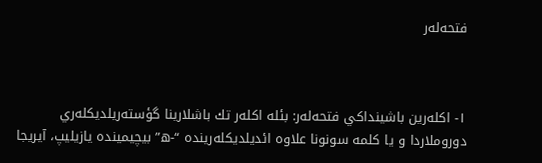فتحه‌له‌ر



١- اكله‌رين باشينداكي فتحه‌له‌ر: بئله اكله‌ر تك باشلارينا گؤسته‌ريلديكله‌ري دوروملاردا و يا كلمه سونونا علاوه ائديلديكله‌رينده “-ه” بيچيمينده يازيليپ، آيريجا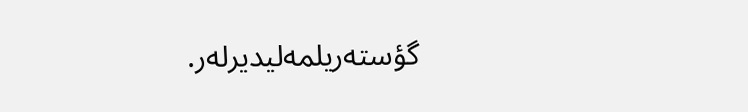گؤسته‌ريلمه‌ليديرله‌ر.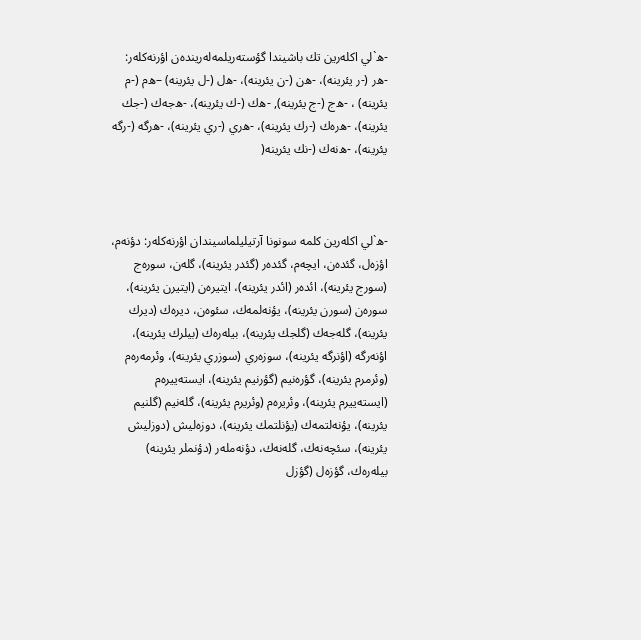-ه`لي اكله‌رين تك باشيندا گؤسته‌ريلمه‌له‌رينده‌ن اؤرنه‌كله‌ر: -ه‌ر (-ر يئرينه)، -ه‌ن (-ن يئرينه)، -ه‌ل (-ل يئرينه) –ه‌م (-م يئرينه) ، -ه‌ج (-ج يئرينه), -ه‌ك (-ك يئرينه)، -ه‌جه‌ك (-جك يئرينه)، -ه‌ره‌ك (-رك يئرينه)، -ه‌ري (-ري يئرينه)، -ه‌رگه (-رگه يئرينه)، -ه‌نه‌ك (-نك يئرينه(



-ه`لي اكله‌رين كلمه سونونا آرتيليلماسيندان اؤرنه‌كله‌ر: دؤنه‌م، اؤزه‌ل، گئده‌ن، ايچه‌م، گئده‌ر (گئدر يئرينه)، گله‌ن، سوره‌ج (سورج يئرينه)، ائده‌ر (ائدر يئرينه)، ايتيره‌ن (ايتيرن يئرينه)، سوره‌ن (سورن يئرينه)، يؤنه‌لمه‌ك، سئوه‌ن، ديره‌ك (ديرك يئرينه)، گله‌جه‌ك (گلجك يئرينه)، بيله‌ره‌ك (بيلرك يئرينه)، اؤنه‌رگه (اؤنرگه يئرينه)، سوزه‌ري (سوزري يئرينه)، وئرمه‌ره‌م (وئرمرم يئرينه)، گؤره‌نيم (گؤرنيم يئرينه)، ايسته‌ييره‌م (ايسته‌ييرم يئرينه)، وئريره‌م (وئريرم يئرينه)، گله‌نيم (گلنيم يئرينه)، يؤنه‌لتمه‌ك (يؤنلتمك يئرينه)، دوزه‌ليش (دوزليش يئرينه)، سئچه‌نه‌ك، گله‌نه‌ك، دؤنه‌مله‌ر (دؤنملر يئرينه) بيله‌ره‌ك، گؤزه‌ل (گؤزل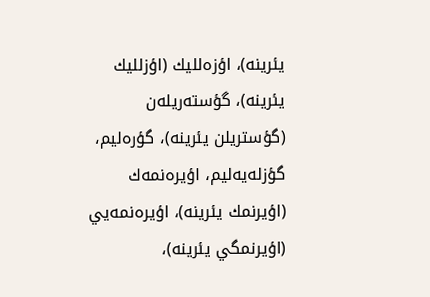يئرينه)، اؤزه‌لليك (اؤزلليك يئرينه)، گؤسته‌ريله‌ن (گؤستريلن يئرينه)، گؤره‌ليم، گؤزله‌يه‌ليم، اؤيره‌نمه‌ك (اؤيرنمك يئرينه)، اؤيره‌نمه‌يي (اؤيرنمگي يئرينه)،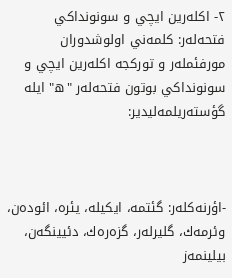٢- اكله‌رين ايچي و سونونداكي فتحه‌له‌ر: كلمه‌ني اولوشدوران مورفئمله‌ر و توركجه اكله‌رين ايچي و سونونداكي بوتون فتحه‌له‌ر "ه" ايله گؤسته‌ريلمه‌ليدير:



-اؤرنه‌كله‌ر: گئتمه، ايكيله، يئره، ائوده‌ن، وئرمه‌ك، گليرله‌ر، گزه‌ره‌ك، دئيينگه‌ن، بيلينمه‌ز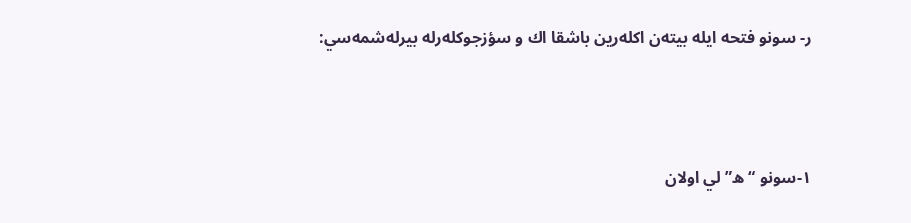ر- سونو فتحه‌ ايله بيته‌ن اكله‌رين باشقا اك و سؤزجوكله‌رله بيرله‌شمه‌سي:



١-سونو “ه”لي اولان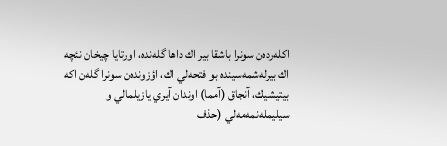اكله‌رده‌ن سونرا باشقا بير اك داها گله‌نده، اورتايا چيخان نئچه اك بيرله‌شمه‌سينده بو فتحه‌لي اك، اؤزونده‌ن سونرا گله‌ن اكه بيتيشيك، آنجاق (آمما) اوندان آيري يازيلمالي و سيليمله‌نمه‌مه‌لي (حذف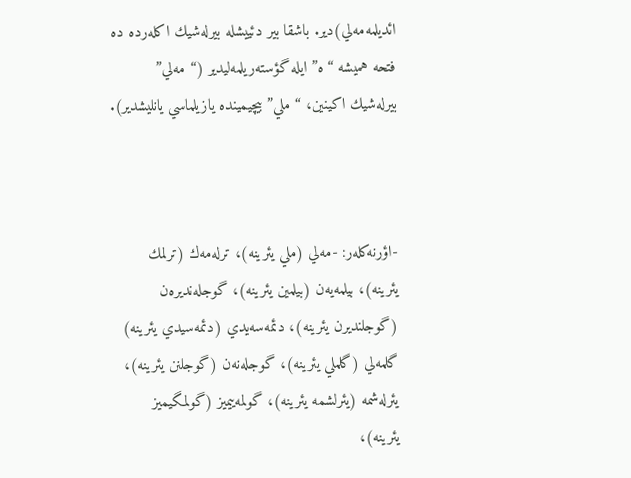ائديلمه‌مه‌لي)دير. باشقا بير دئييشله بيرله‌شيك اكله‌رده ده فتحه هميشه “ه” ايله گؤسته‌ريلمه‌ليدير (“مه‌لي” بيرله‌شيك اكينين، “ملي” بيچيمينده يازيلماسي يانليشدير).



-اؤرنه‌كله‌ر: -مه‌لي (ملي يئرينه)، ترله‌مه‌ك (ترلمك يئرينه)، بيلمه‌يه‌ن (بيلمين يئرينه)، گوجله‌نديره‌ن (گوجلنديرن يئرينه)، دئمه‌سه‌يدي (دئمه‌سيدي يئرينه) گلمه‌لي (گلملي يئرينه)، گوجله‌نه‌ن (گوجلنن يئرينه)، يئرله‌شمه (يئرلشمه يئرينه)، گولمه‌ييميز (گولمگيميز يئرينه)،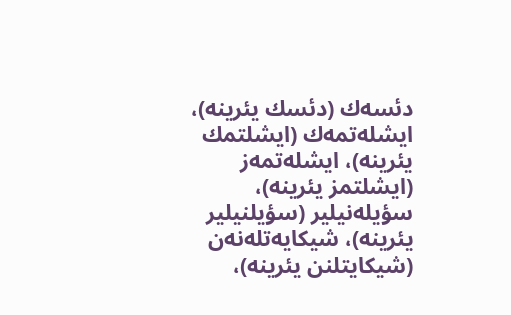دئسه‌ك (دئسك يئرينه)، ايشله‌تمه‌ك (ايشلتمك يئرينه)، ايشله‌تمه‌ز (ايشلتمز يئرينه)، سؤيله‌نيلير (سؤيلنيلير يئرينه)، شيكايه‌تله‌نه‌ن (شيكايتلنن يئرينه)،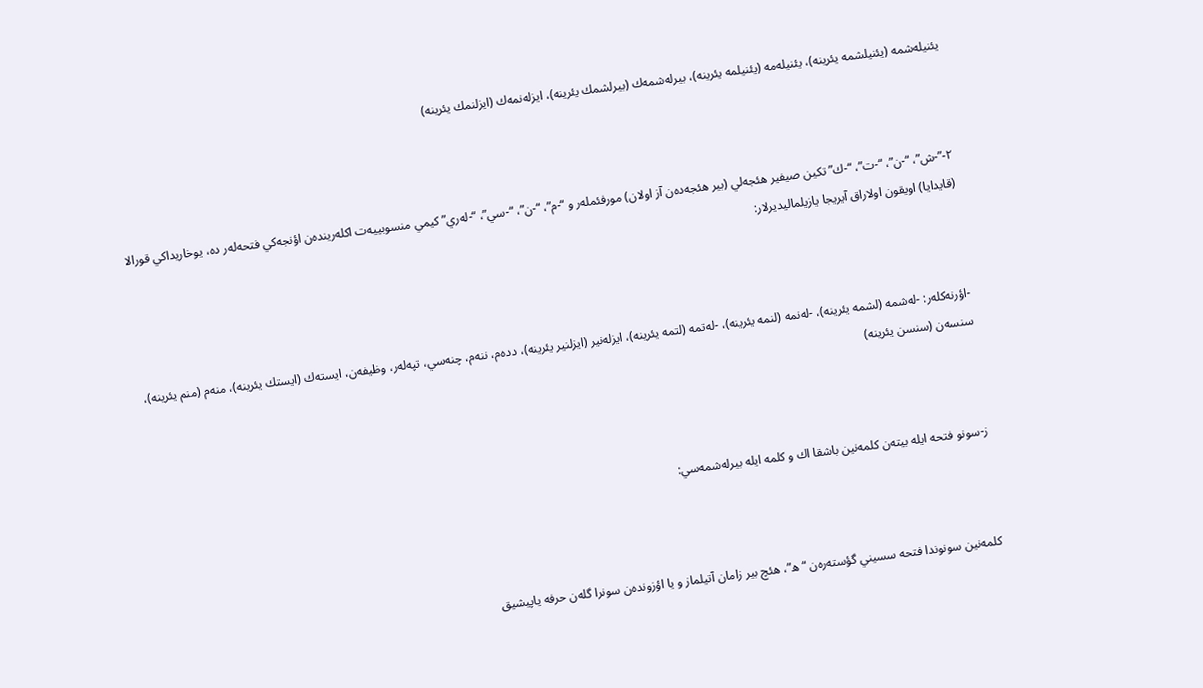يئنيله‌شمه (يئنيلشمه يئرينه)، يئنيله‌مه (يئنيلمه يئرينه)، بيرله‌شمه‌ك (بيرلشمك يئرينه)، ايزله‌نمه‌ك (ايزلنمك يئرينه)



٢-”-ش”، “-ن”، “-ت”، “-ك” تكين صيفير هئجه‌لي (بير هئجه‌ده‌ن آز اولان) مورفئمله‌ر و “-م”، “-ن”، “-سي”، “-له‌ري” كيمي منسوبييه‌ت اكله‌رينده‌ن اؤنجه‌كي فتحه‌له‌ر ده، يوخاريداكي قورالا (قايدايا) اويقون اولاراق آيريجا يازيلماليديرلار:



-اؤرنه‌كله‌ر: -له‌شمه (لشمه يئرينه)، -له‌نمه (لنمه يئرينه)، -له‌تمه (لتمه يئرينه)، ايزله‌نير (ايزلنير يئرينه)، دده‌م، ننه‌م، چنه‌سي، تپه‌له‌ر، وظيفه‌ن، ايسته‌ك (ايستك يئرينه)، منه‌م (منم يئرينه)، سنسه‌ن (سنسن يئرينه)



ز-سونو فتحه ايله بيته‌ن كلمه‌نين باشقا اك و كلمه ايله بيرله‌شمه‌سي:



كلمه‌نين سونوندا فتحه سسيني گؤسته‌ره‌ن “ه”، هئچ بير زامان آتيلماز و يا اؤزونده‌ن سونرا گله‌ن حرفه ياپيشيق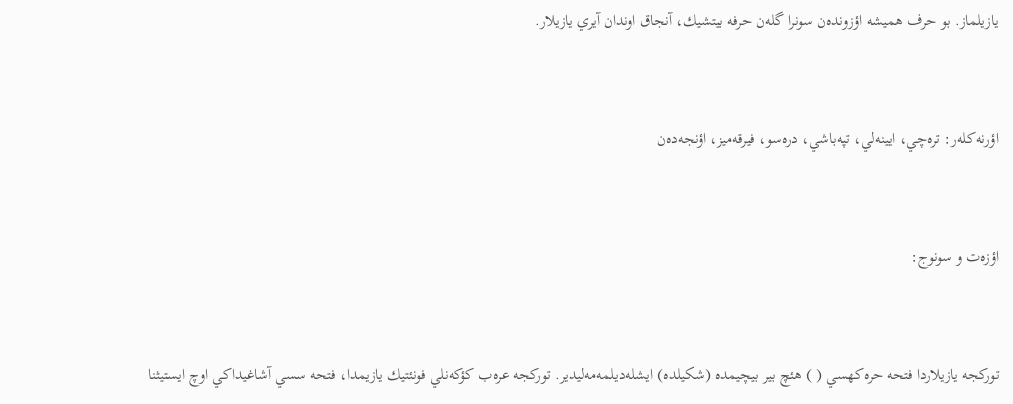يازيلماز. بو حرف هميشه اؤزونده‌ن سونرا گله‌ن حرفه بيتشيك، آنجاق اوندان آيري يازيلار.



اؤرنه‌كله‌ر: تره‌چي، ايينه‌لي، تپه‌باشي، دره‌سو، فيرقه‌ميز، اؤنجه‌ده‌ن



اؤزه‌ت و سونوج:



توركجه يازيلاردا فتحه حره‌كهسي ( ) هئچ بير بيچيمده (شكيلده) ايشله‌ديلمه‌مه‌ليدير. توركجه عره‌ب كؤكه‌نلي فونئتيك يازيمدا، فتحه سسي آشاغيداكي اوچ ايستيثنا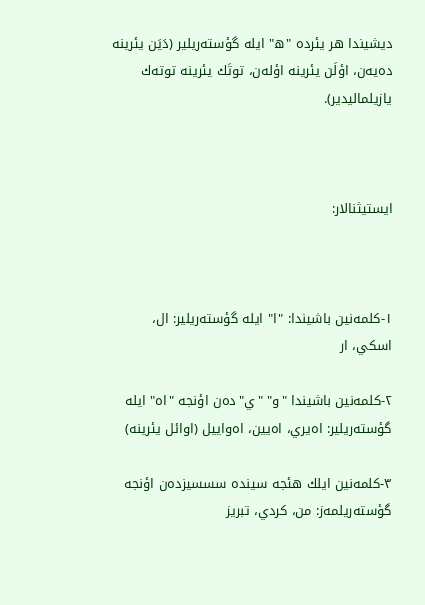ديشيندا هر يئرده "ه" ايله گؤسته‌ريلير (دَيَن يئرينه ده‌يه‌ن، اؤلَن يئرينه اؤله‌ن، توتَك يئرينه توته‌ك يازيلماليدير).



ايستيثنالار:



١-كلمه‌نين باشيندا: "ا" ايله گؤسته‌ريلير: ال، اسكي، ار

٢-كلمه‌نين باشيندا "و" "ي"ده‌ن اؤنجه "اه" ايله گؤسته‌ريلير: اه‌يري، اه‌يين، اه‌واييل (اوائل يئرينه)

٣-كلمه‌نين ايلك هئجه سينده سسسيزده‌ن اؤنجه گؤسته‌ريلمه‌ز: من، كردي، تبريز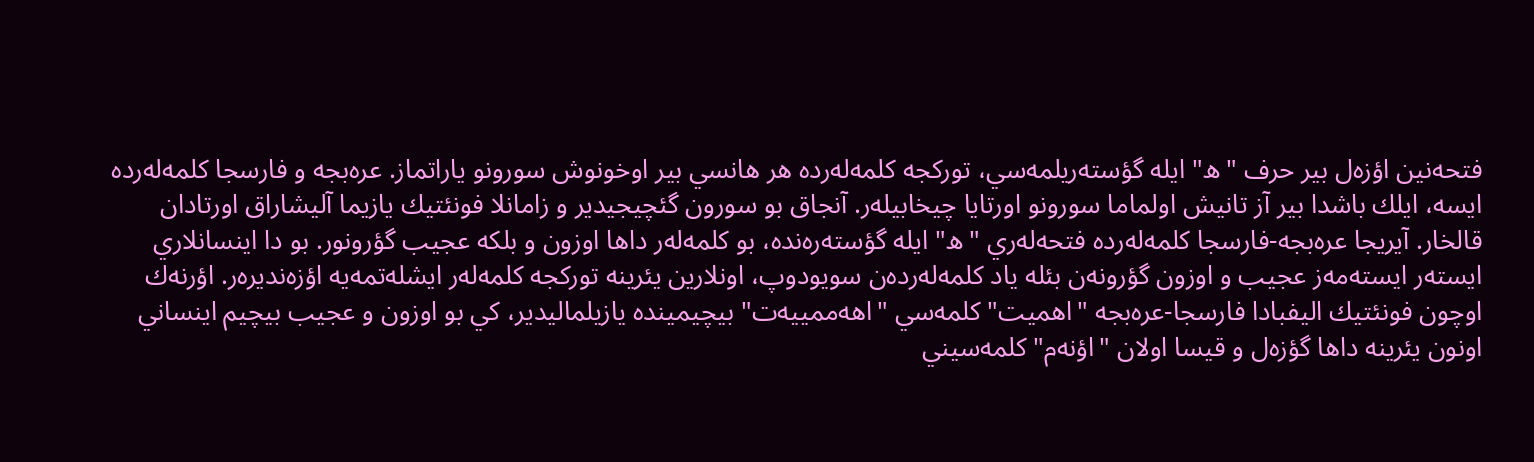فتحه‌نين اؤزه‌ل بير حرف "ه" ايله گؤسته‌ريلمه‌سي، توركجه كلمه‌له‌رده هر هانسي بير اوخونوش سورونو ياراتماز. عره‌بجه و فارسجا كلمه‌له‌رده ايسه، ايلك باشدا بير آز تانيش اولماما سورونو اورتايا چيخابيله‌ر. آنجاق بو سورون گئچيجيدير و زامانلا فونئتيك يازيما آليشاراق اورتادان قالخار. آيريجا عره‌بجه-فارسجا كلمه‌له‌رده فتحه‌له‌ري "ه" ايله گؤسته‌ره‌نده، بو كلمه‌له‌ر داها اوزون و بلكه عجيب گؤرونو‌ر. بو دا اينسانلاري ايسته‌ر ايسته‌مه‌ز عجيب و اوزون گؤرونه‌ن بئله ياد كلمه‌له‌رده‌ن سويودوپ، اونلارين يئرينه توركجه كلمه‌له‌ر ايشله‌تمه‌يه اؤزه‌نديره‌ر. اؤرنه‌ك اوچون فونئتيك اليفبادا فارسجا-عره‌بجه "اهميت" كلمه‌سي "اهه‌ممييه‌ت" بيچيمينده يازيلماليدير، كي بو اوزون و عجيب بيچيم اينساني اونون يئرينه داها گؤزه‌ل و قيسا اولان "اؤنه‌م" كلمه‌سيني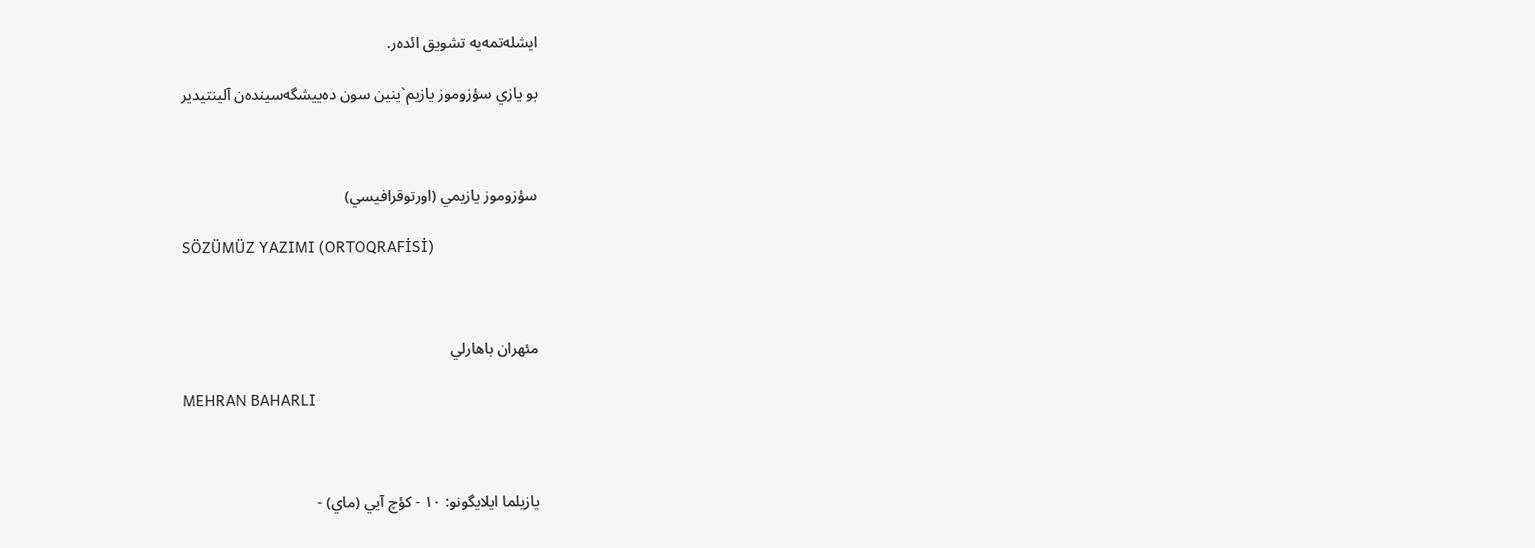ايشله‌تمه‌يه تشويق ائده‌ر.

بو يازي سؤزوموز يازيم`ينين سون ده‌ييشگه‌سينده‌ن آلينتيدير



سؤزوموز يازيمي (اورتوقرافيسي)

SÖZÜMÜZ YAZIMI (ORTOQRAFİSİ)



مئهران باهارلي

MEHRAN BAHARLI



يازيلما ايلايگونو: ١٠ - كؤچ آيي (ماي) -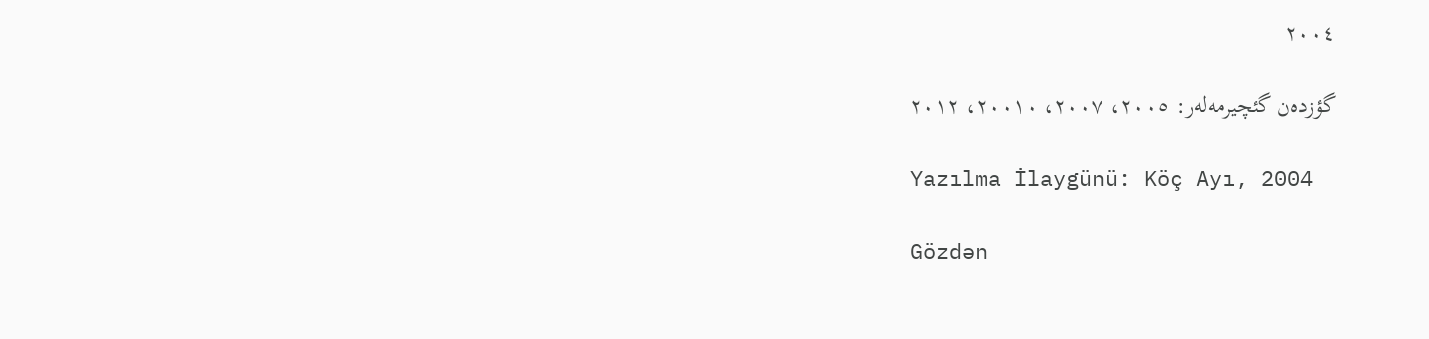٢٠٠٤

گؤزده‌ن گئچيرمه‌له‌ر: ٢٠٠٥، ٢٠٠٧، ٢٠٠١٠، ٢٠١٢

Yazılma İlaygünü: Köç Ayı, 2004

Gözdən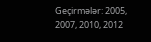Geçirmələr: 2005, 2007, 2010, 2012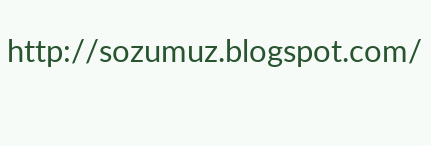http://sozumuz.blogspot.com/